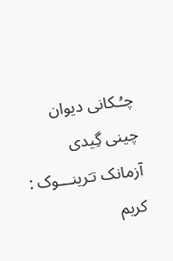چـُـکانی دیوان چینی گِیدی آزمانک تـَرینـــوک : کریم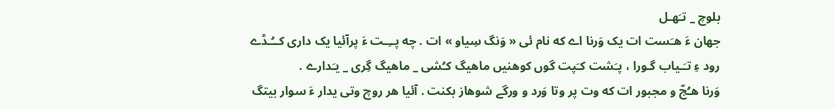بلوچ _ تـَهـل
جهان ءَ هـَست ات یک وَرنا اے که نام ئی « وَنگ سِیاو » ات . چه پــِـت ءَ پرآئیا یک داری کــُـڈے رود ءِ تـَـیاب گـورا ، پـَشت کـَپت گوں کوهنیں ماهیگ کـُشی _ ماهیگ گِری _ یـَدارے .
وَرنا هـُجّ و مجبور ات که وت پر وتا وَرد و ورگے شوهاز بکنت . آئیا هر روچ وتی یدار ءَ سوار بیتگ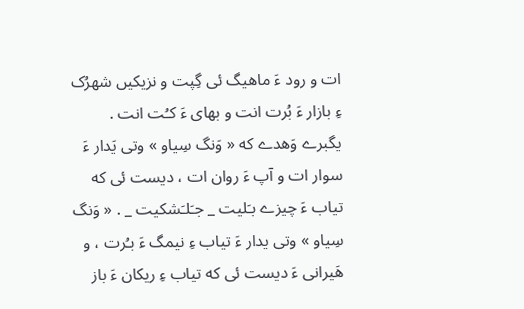ات و رود ءَ ماهیگ ئی گِپت و نزیکیں شهرُک ءِ بازار ءَ بُرت انت و بهای ءَ کـُت انت .
یگبرے وَهدے که « وَنگ سِیاو » وتی یَدار ءَ سوار ات و آپ ءَ روان ات ، دیست ئی که تیاب ءَ چیزے بـَلیت _ جـَلـَشکیت _ . « وَنگ سِیاو » وتی یدار ءَ تیاب ءِ نیمگ ءَ بـُرت ، و هَیرانی ءَ دیست ئی که تیاب ءِ ریکان ءَ باز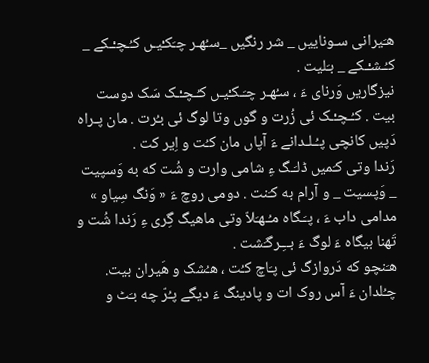هـَیرانی سـوناییں _ شر رنگیں _سـُهـر چـَکـْیـں کـُـچـْـکے _ کـُـشـْـکے _ بـَلیت .
نیزگاریں وَرنای ءَ ، سـُهـر چـَـکـْیـں کـُـچـْـک سَک دوست بیت . کـُـچـْـک ئی زُرت و گوں وتا لوگ ئی بـُرت . مان پـراه دَپیں کانچی پـُـلـدانے ءَ آپاں مان کـُت و اِیر کت .
رَندا وتی کـَمیں ڈلـَـگ ءِ شامی وارت و شُت که به وَسپیت _ وَپسیت _ و آرام به کـَنت . دومی روچ ءَ « وَنگ سِیاو » مدامی داب ءَ ، پـَـگاه مـُـهـَلاّ وتی ماهیگ گِری ءِ رَندا شُت و تَهنا بیگاه ءَ لوگ ءَ بــِـرگـَشت .
هـَنچو که دَروازگ ئی پـَاچ کـُت ، هـُشک و هَیران بیت. چـُلدان ءَ آس روک ات و پادینگ ءَ دیگے پـُرّ چه بـَٹ و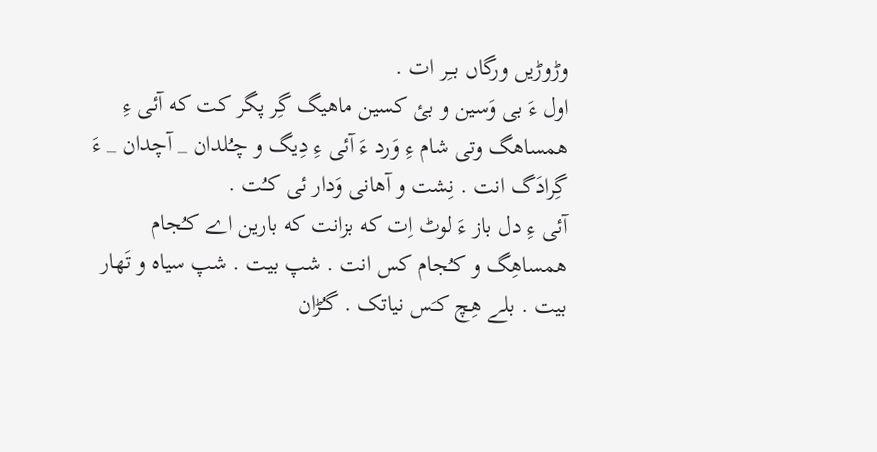وڑوڑیں ورگاں بــِر ات .
اول ءَ بی وَسین و بئ کسین ماهیگ گِر پگر کت که آئی ءِ همساهگ وتی شام ءِ وَرد ءَ آئی ءِ دِیگ و چـُلدان _ آچدان _ ءَ گِرادَگ انت . نِشت و آهانی وَدار ئی کـُت .
آئی ءِ دل باز ءَ لوٹ اِت که بزانت که بارین اے کـُجام همساهِگ و کـُجام کس انت . شپ بیت . شپ سیاه و تَهار بیت . بلے هِچ کـَس نیاتک . گـُڑان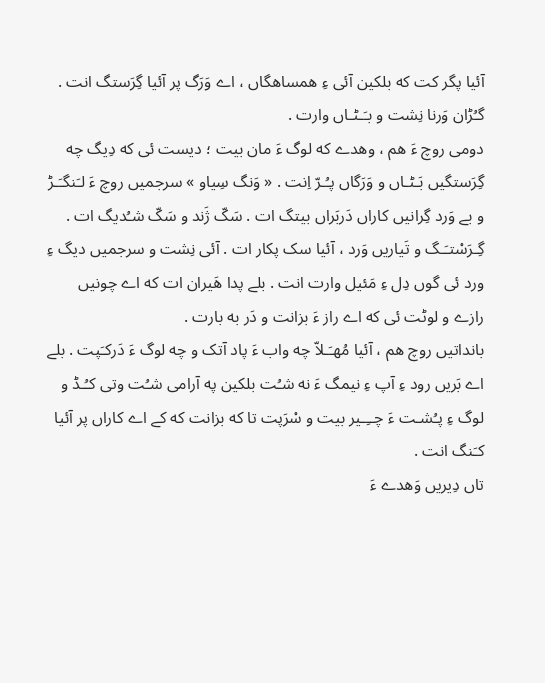آئیا پگر کت که بلکین آئی ءِ همساهگاں ، اے وَرَگ پر آئیا گِرَستگ انت . گـُڑان وَرنا نِشت و بـَـٹـاں وارت .
دومی روچ ءَ هم ، وهدے که لوگ ءَ مان بیت ؛ دیست ئی که دِیگ چه گِرَستگیں بَـٹـاں و وَرَگاں پـُـرّ اِنت . « وَنگ سِیاو » سرجمیں روچ ءَ لـَنگـَـڑ و بے وَرد گِرانیں کاراں دَربَراں بیتگ ات . سَکّ ژَند و سَکّ شـُدیگ ات . گِـرَسْتـَـگ و تَیاریں وَرد ، آئیا سک پکار ات . آئی نِشت و سرجمیں دیگ ءِ ورد ئی گوں دِل ءِ مَئیل وارت انت . بلے پدا هَیران ات که اے چونیں رازے و لوٹت ئی که اے راز ءَ بزانت و دَر به بارت .
بانداتیں روچ هم ، آئیا مُهـَـلاّ چه واب ءَ پاد آتک و چه لوگ ءَ دَرکـَپت . بلے اے بَریں رود ءِ آپ ءِ نیمگ ءَ نه شـُت بلکین په آرامی شـُت وتی کـُـڈ و لوگ ءِ پـُشـت ءَ چــِـیر بیت و سْرَپت تا که بزانت که کے اے کاراں پر آئیا کـَنگ انت .
تاں دِیریں وَهدے ءَ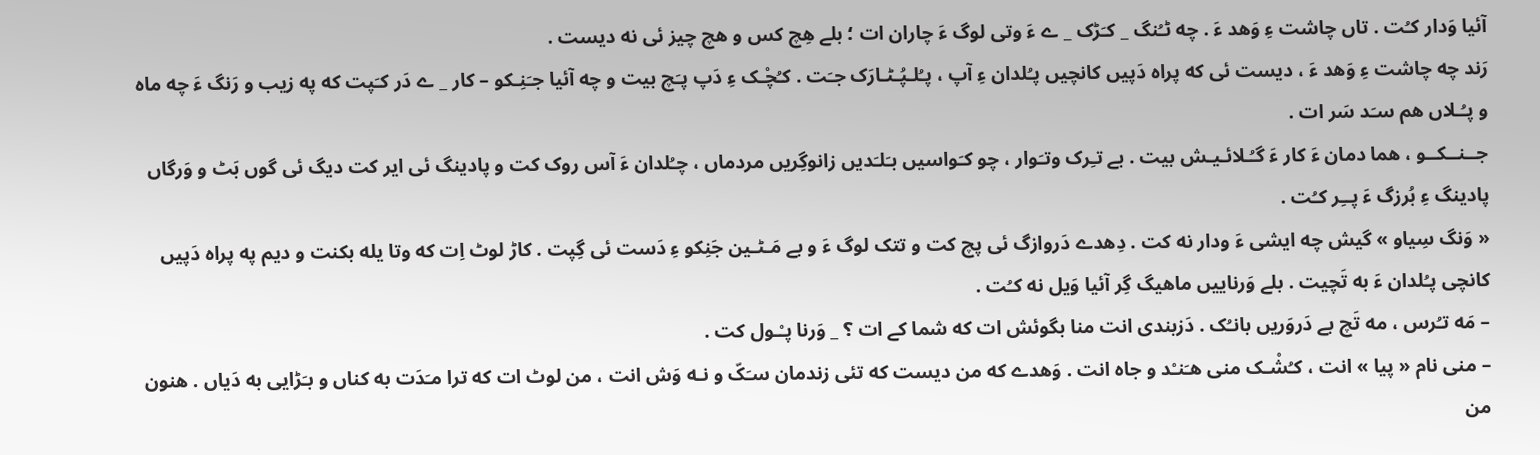آئیا وَدار کـُت . تاں چاشت ءِ وَهد ءَ . چه ٹـُنگ _ کـَڑک _ ے ءَ وتی لوگ ءَ چاران ات ؛ بلے هِچ کس و هچ چیز ئی نه دیست .
رَند چه چاشت ءِ وَهد ءَ ، دیست ئی که پراه دَپیں کانچیں پـُلدان ءِ آپ ، پـُلـپُـٹـارَک جـَت . کـُچْـک ءِ دَپ پـَچ بیت و چه آئیا جـَنِـکو – کار _ ے دَر کـَپت که په زیب و رَنگ ءَ چه ماه و پـُـلاں هم سـَد سَر ات .
جــنــکــو ، هما دمان ءَ کار ءَ گـُـلائـیـش بیت . بے تـِرک وتـَوار ، چو کـَواسیں بـَلـَدیں زانوگِریں مردماں ، چـُلدان ءَ آس روک کت و پادینگ ئی ایر کت دیگ ئی گوں بَٹ و وَرگاں پادینگ ءِ بُرزگ ءَ پــِر کـُت .
« وَنگ سِیاو » گیش چه ایشی ءَ ودار نه کت . دِهدے دَروازگ ئی پچ کت و تتک لوگ ءَ و بے مَـٹـین جَنِکو ءِ دَست ئی گِپت . کاڑ لوٹ اِت که وتا یله بکنت و دیم په پراه دَپیں کانچی پـُلدان ءَ به تَچیت . بلے وَرناییں ماهیگ گِر آئیا وَیل نه کـُت .
– مَه تـُرس ، مه تَچ بے دَروَریں بانـُک . دَزبندی انت منا بگوئش ات که شما کے ات ؟ _ وَرنا پـْـول کت .
– منی نام « پیا » انت ، کـُشْـک منی هـَنـْد و جاه انت . وَهدے که من دیست که تئی زندمان سـَکّ و نـه وَش انت ، من لوٹ ات که ترا مـَدَت به کناں و بـَڑایی به دَیاں . هنون من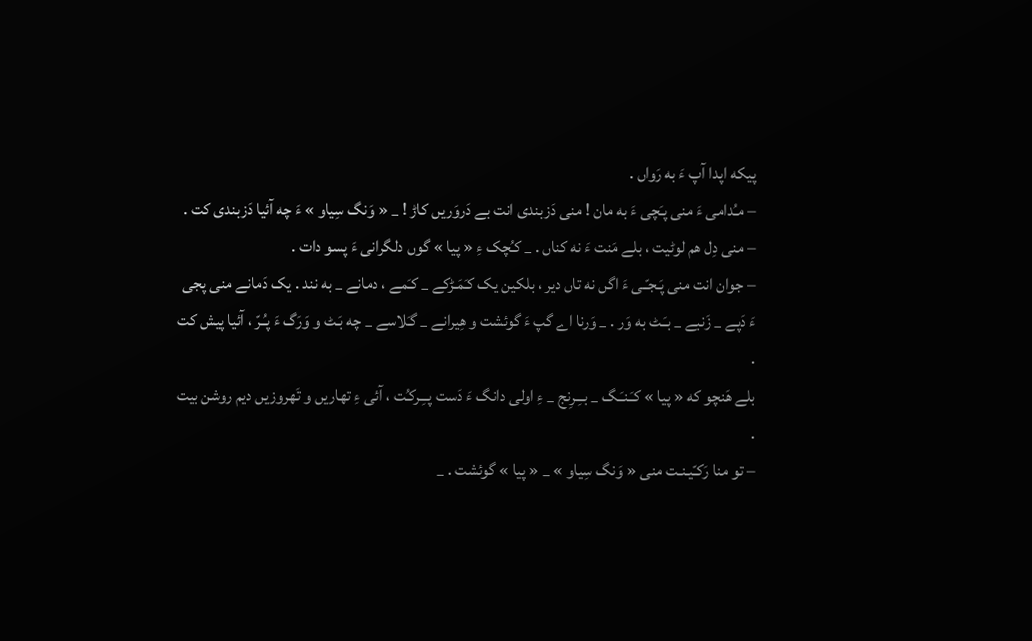پیکه اپدا آپ ءَ به رَواں .
– مـُدامی ءَ منی پـَچی ءَ به مان ! منی دَزبندی انت بے دَروَریں کاڑ ! _ « وَنگ سِیاو » ءَ چه آئیا دَزبندی کت .
– منی دِل هم لوٹیت ، بلے مَنت ءَ نه کناں . _ کـُچک ءِ « پیا » گوں دلگرانی ءَ پسو دات .
– جوان انت منی پَـجـّـی ءَ اگں نه تاں دیر ، بلکین یک کـَمَـڑکے _ کـَمے ، دمانے _ به نند . یک دَمانے منی پجی ءَ دَپے _ زَنبے _ بـَـٹ به وَر . _ وَرنا اے گپ ءَ گوئشت و هِیرانے _ گـَلاسے _ چه بَـٹ و وَرَگ ءَ پـُـرّ ، آئیا پیش کت .
بلے هَنچو که « پیا » کـَـنـَـگ _ بــِـرِنج _ ءِ اولی دانگ ءَ دَست پــِـرکـُت ، آئی ءِ تهاریں و تَهروزیں دیم روشن بیت .
– تو منا رَکـّیـنـت منی « وَنگ سِیاو » _ « پیا » گوئشت . _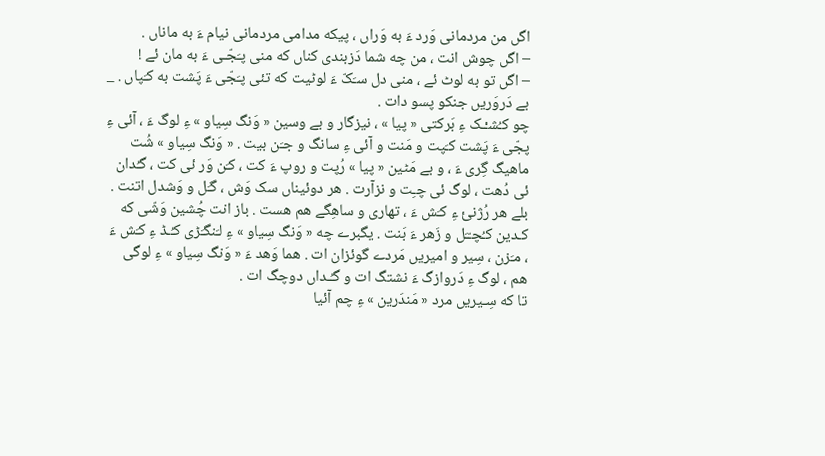اگں من مردمانی وَرد ءَ به وَراں ، پیکه مدامی مردمانی نیام ءَ به ماناں .
– اگں چوش انت ، من چه شما دَزبندی کناں که منی پـَجّـی ءَ به مان ئے !
– اگں تو به لوٹ ئے ، منی دل سـَکّ ءَ لوٹیت که تئی پـَجّی ءَ پَشت به کـَپاں . _ بے دَروَریں جنکو پسو دات .
چو کـُشـْـک ءِ بَرکتی « پیا » ، نیزگار و بے وسین « وَنگ سِیاو » ءِ لوگ ءَ ، آئی ءِ پجّی ءَ پَشت کـَپت و مَنت و آئی ءِ سانگ و جـَن بیت . « وَنگ سِیاو » شُت ماهیگ گِری ءَ ، و بے مَٹین « پیا » رُپت و روپ ءَ کت ، کـَن وَر ئی کت ، گـُدان ئی دُهت ، لوگ ئی چـِت و نزآرت . هر دوئیناں سک وَش ، گـَل و وَشدل اتنت .
بلے هر رُژنئ ءِ کـَش ءَ ، تهاری و ساهِگے هم هست . باز انت چُشین وَشّی که کـدین کـُچـّـَل و زَهر ءَ بَنت . یگبرے چه « وَنگ سِیاو » ءِ لـَنگـَڑی کـُـڈ ءِ کـَش ءَ ، مـَزن ، سِیر و امیریں مَردے گوئزان ات . هما وَهد ءَ « وَنگ سِیاو » ءِ لوگی هم ، لوگ ءِ دَروازگ ءَ نشتگ ات و گـُـداں دوچگ ات .
تا که سِـیریں مرد « مَندَرین » ءِ چم آئیا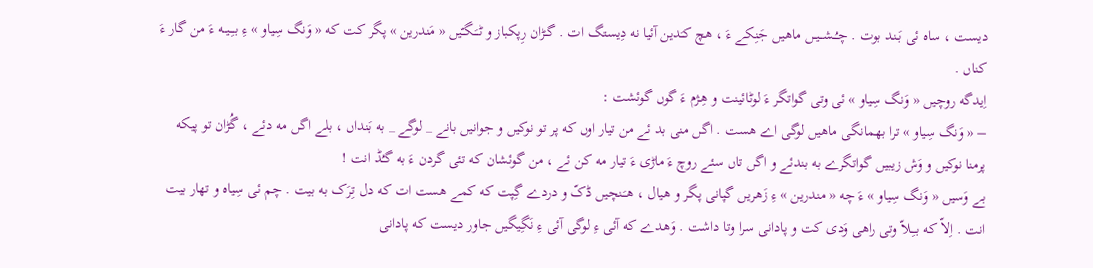دیست ، ساه ئی بَـنـد بوت . چـُــشــیــں ماهیں جَنِکے ءَ ، هچ کـَدین آئیا نه دِیستگ ات . گــڑان رِپکباز و ٹــَـگـّیں « مَندرین » پگر کت که « وَنگ سِیاو » ءِ بــِـیــه ءَ من گار ءَ کناں .
اِیدگه روچیں « وَنگ سِیاو » ئی وتی گواتگر ءَ لوٹائینت و هِـژم ءَ گوں گوئشت :
– « وَنگ سِیاو » ترا بهمانگی ماهیں لوگی اے هست . اگں منی بد ئے من تیار اوں که پر تو نوکیں و جوانیں بانے _ لوگے _ به بَنداں ، بلے اگں مه دئے ، گُڑان تو پیکه پرمنا نوکیں و وَش زیبیں گواتگرے به بندئے و اگں تاں سئے روچ ءَ ماڑی ءَ تیار مه کن ئے ، من گوئشان که تئی گردن ءَ به گـُڈ انت !
بے وَسیں « وَنگ سِیاو » ءَ چه « مندرین » ءِ زَهریں گپانی پگر و هیال ، هـَـنچیں ڈکّ و دردے گِپت که کمے هست ات که دل تِرَک به بیت . چم ئی سِیاه و تهار بیت انت . اِلاّ که بــِـلاّ وتی راهی وَدی کت و پادانی سرا وتا داشت . وَهدے که آئی ءِ لوگی آئی ءِ نَگِیگیں جاور دیست که پادانی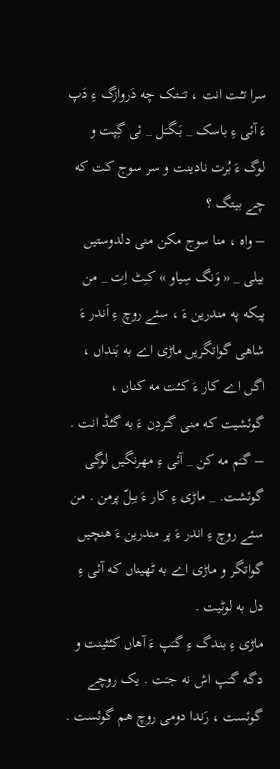سرا تـُـت انت ، تـَــتـک چه دَروازگ ءِ دَپ ءَ آئی ءِ باسک _ بَـگـَـل _ ئی گِپت و لوگ ءَ بُرت نادینت و سر سوج کت که چے بیتگ ؟
– واه ، منا سوج مکن منی دلدوستیں بیلی _ « وَنگ سِیاو » کـِٹ اِت _ من پیکه په مندرین ءَ ، سئے روچ ءِ اَندر ءَ شاهی گواتگریں ماڑی اے به بَنداں ، اگں اے کار ءَ کــُت مه کناں ، گوئشیت که منی گـَردِن ءَ به گـُڈ انت .
– گـَم مه کن _ آئی ءِ مهرنگیں لوگی گوئشت. _ ماڑی ءِ کار ءَ بـِلّ پرمن . من سئے روچ ءِ اندر ءَ پر مندرین ءَ هنچیں گواتگر و ماڑی اے به ٹهیناں که آئی ءِ دل به لوٹیت .
ماڑی ءِ بندگ ءِ گـَپ ءَ آهاں کـُٹینت و دگه گـَپ اش نه جـَت . یک روچے گوئست ، رَندا دومی روچ هم گوئست .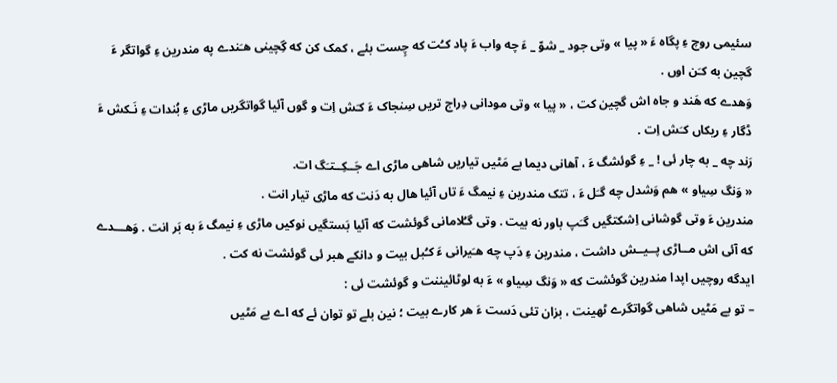سئیمی روچ ءِ پگاه ءَ « پیا » وتی جود _ شوّ _ ءَ چه واب ءَ پاد کـُت که چِست بئے ، کمک کن که گِچینی هـَندے په مندرین ءِ گواتگر ءَ گچین به کـَن اوں .
وَهدے که هَند و جاه اش گچین کت ، « پیا » وتی مودانی دِراج تریں سِنجاک ءَ کـَش اِت و گوں آئیا گواتگریں ماڑی ءِ بُندات ءِ نَـکش ءَ ڈگار ءِ ریکاں کـَش اِت .
رَند چه _ به چار ئی ! _ ءِ گوئشگ ءَ ، آهانی دیما بے مَٹیں تیاریں شاهی ماڑی اے جَــکِــتـَگ ات.
« وَنگ سِیاو » هم وَشدل چه گـَل ءَ ، تتک مندرین ءِ نیمگ ءَ تاں آئیا هال به دَنت که ماڑی تیار انت .
مندرین ءَ وتی گوشانی اِشکتگیں گـَپ باور نه بیت . وتی گـُلامانی گوئشت که آئیا بَستگیں نوکیں ماڑی ءِ نیمگ ءَ به بَر انت . وَهـــدے که آئی اش مــاڑی پــیــش داشت ، مندرین ءِ دَپ چه هـَیرانی ءَ کـُبل بیت و دانکے هبر ئی گوئشت نه کت .
ایدگه روچیں اپدا مندرین گوئشت که « وَنگ سِیاو » ءَ به لوٹائیننت و گوئشت ئی :
– تو بے مَٹیں شاهی گواتگرے ٹهینت ، بزان تئی دَست ءَ هر کارے بیت ؛ نین بلے تو توان ئے که اے بے مَٹیں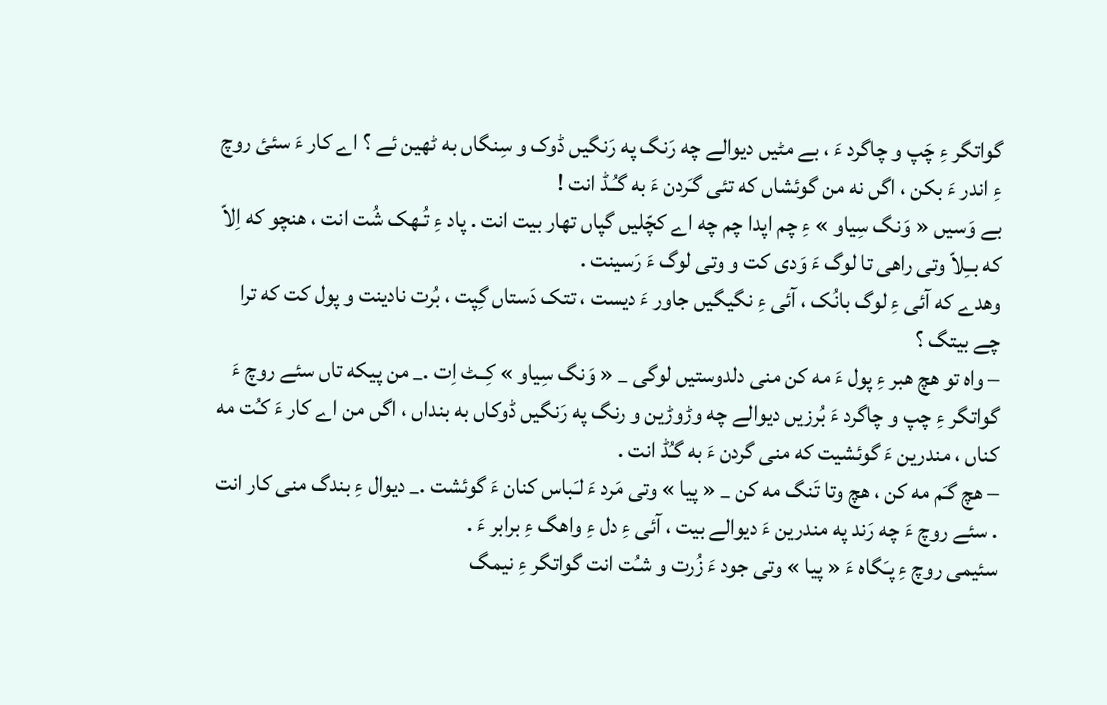گواتگر ءِ چَپ و چاگرد ءَ ، بے مٹیں دیوالے چه رَنگ په رَنگیں ڈوک و سِنگاں به ٹهین ئے ؟ اے کار ءَ سئئ روچ ءِ اندر ءَ بکن ، اگں نه من گوئشاں که تئی گـَردن ءَ به گـُـڈ انت !
بے وَسیں « وَنگ سِیاو » ءِ چم اپدا چم چه اے کچّلیں گپاں تهار بیت انت . پاد ءِ تُـهک شُت انت ، هنچو که اِلاّ که بــِلاّ وتی راهی تا لوگ ءَ وَدی کت و وتی لوگ ءَ رَسینت .
وهدے که آئی ءِ لوگ بانُک ، آئی ءِ نگیگیں جاور ءَ دیست ، تتک دَستاں گِپت ، بُرت نادینت و پول کت که ترا چے بیتگ ؟
– واه تو هچ هبر ءِ پول ءَ مه کن منی دلدوستیں لوگی _ « وَنگ سِیاو » کِــٹ اِت ._ من پیکه تاں سئے روچ ءَ گواتگر ءِ چپ و چاگرد ءَ بُرزیں دیوالے چه وڑوڑین و رنگ په رَنگیں ڈوکاں به بنداں ، اگں من اے کار ءَ کـُت مه کناں ، مندرین ءَ گوئشیت که منی گردن ءَ به گـُڈ انت .
– هچ گـَم مه کن ، هچ وتا تَنگ مه کن _ « پیا » وتی مَرد ءَ لـَباس کنان ءَ گوئشت ._ دیوال ءِ بندگ منی کار انت . سئے روچ ءَ چه رَند په مندرین ءَ دیوالے بیت ، آئی ءِ دل ءِ واهگ ءِ برابر ءَ .
سئیمی روچ ءِ پـَگاه ءَ « پیا » وتی جود ءَ زُرت و شـُت انت گواتگر ءِ نیمگ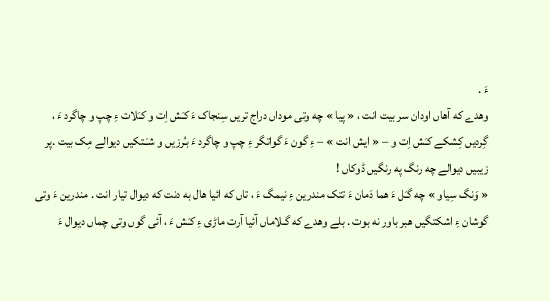ءَ .
وهدے که آهاں اودان سر بیت انت ، « پیا » چه وتی موداں دراج تریں سِنجاک ءَ کـَش اِت و کـَلات ءِ چپ و چاگرد ءَ ، گِردیں کِشکے کـَش اِت و – « ایش انت » – ءِ گون ءَ گواتگر ءِ چپ و چاگرد ءَ بـُرزیں و شـَـتکیں دیوالے مِک بیت .پر زیبیں دیوالے چه رنگ په رنگیں ڈوکاں !
« وَنگ سِیاو » چه گـَل ءَ هما دَمان ءَ تتک مندرین ءِ نیمگ ءَ ، تاں که ائیا هال به دنت که دیوال تیار انت . مندرین ءَ وتی گوشان ءِ اشکتگیں هبر باور نه بوت . بلے وهدے که گـلاماں آئیا آرت ماڑی ءِ کـَش ءَ ، آئی گوں وتی چماں دیوال ءَ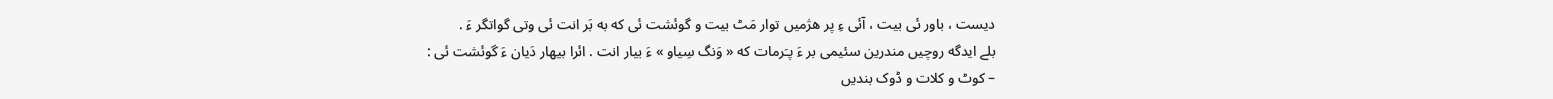دیست ، باور ئی بیت ، آئی ءِ پر هژمیں توار مَٹ بیت و گوئشت ئی که به بَر انت ئی وتی گواتگر ءَ .
بلے ایدگه روچیں مندرین سئیمی بر ءَ پـَرمات که « وَنگ سِیاو » ءَ بیار انت . ائرا بیهار دَیان ءَ گوئشت ئی :
– کوٹ و کلات و ڈوک بندیں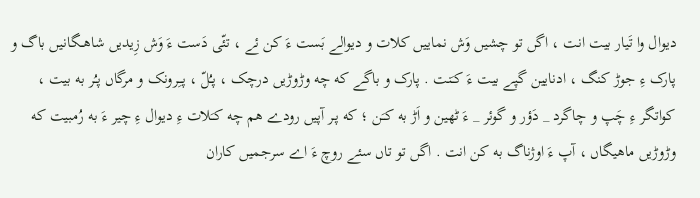دیوال وا تَیار بیت انت ، اگں تو چشیں وَش نماییں کلات و دیوالے بَست ءَ کن ئے ، تئّی دَست ءَ وَش زِیدیں شاهــگانیں باگ و پارک ءِ جوڑ کنگ ، ادنایین گپے بیت ءَ کـَنت . پارک و باگے که چه وڑوڑیں درچک ، پـُلّ ، پــِرونک و مرگاں پـُر به بیت ، کواتگر ءِ چَپ و چاگرد _ دَؤر و گوئر _ ءَ ٹهین و اَڑ به کـَن ؛ که پـر آپیں رودے هم چه کـَلات ءِ دیوال ءِ چیر ءَ به رُمبیت که وڑوڑیں ماهیگاں ، آپ ءَ اوژناگ به کن انت . اگں تو تاں سئے روچ ءَ اے سرجمیں کاران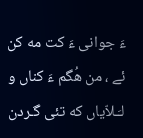ءَ جوانی ءَ کت مه کن ئے ، من هُگم ءَ کناں و لـَـلاّیاں که تئی گـردن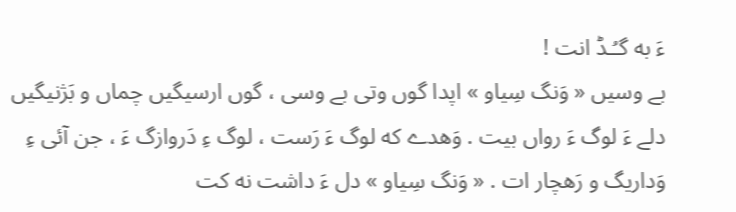ءَ به گـُـڈ انت !
بے وسیں « وَنگ سِیاو » اپدا گوں وتی بے وسی ، گوں ارسیگیں چماں و بَژنیگیں دلے ءَ لوگ ءَ رواں بیت . وَهدے که لوگ ءَ رَست ، لوگ ءِ دَروازگ ءَ ، جن آئی ءِ وَداریگ و رَهچار ات . « وَنگ سِیاو » دل ءَ داشت نه کت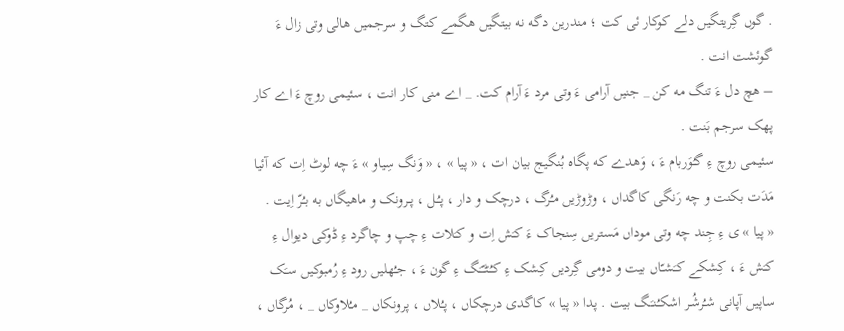. گوں گِریتگیں دلے کوکار ئی کت ؛ مندرین دگه نه بیتگیں هگمے کتگ و سرجمیں هالی وتی زال ءَ گوئشت انت .
– هچ دل ءَ تنگ مه کن _ جنیں آرامی ءَ وتی مرد ءَ آرام کت. _ اے منی کار انت ، سئیمی روچ ءَ اے کار پهک سرجم بَنت .
سئیمی روچ ءِ گـُوَربام ءَ ، وَهدے که پگاه بُنگیج بیان ات ، « پیا » ، « وَنگ سِیاو » ءَ چه لوٹ اِت که آئیا مَدَت بکنت و چه رَنگی کاگداں ، وڑوڑیں مـُرگ ، درچک و دار ، پـُـل ، پــرونک و ماهیگاں به بـُرّ اِیت .
« پیا » ی ءِ جِند چه وتی موداں مَستریں سِنجاک ءَ کـَش اِت و کـَلات ءِ چپ و چاگرد ءِ ڈوکی دیوال ءِ کـَش ءَ ، کِشکے کـَشـّاں بیت و دومی گِردیں کِشک ءِ کـُـٹـّـَـگ ءِ گون ءَ ، جـُهلیں رود ءِ رُمبوکیں سـَک ساپیں آپانی شـُرشُـر اشکـُنـَـگ بیت . پدا « پیا » کاگدی درچکاں ، پـُلاں ، پرونکاں _ مـُلاوکاں _ ، مُرگاں ،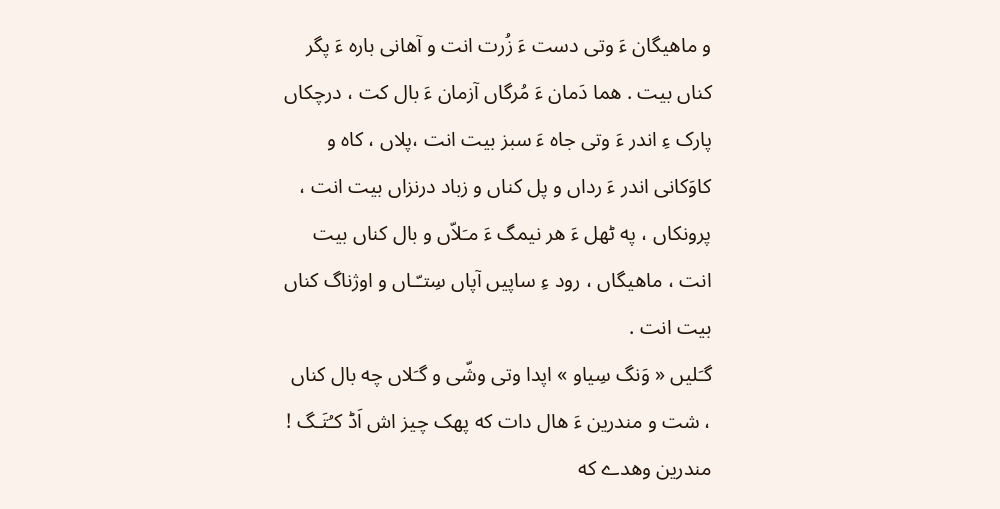و ماهیگان ءَ وتی دست ءَ زُرت انت و آهانی باره ءَ پگر کناں بیت . هما دَمان ءَ مُرگاں آزمان ءَ بال کت ، درچکاں پارک ءِ اندر ءَ وتی جاه ءَ سبز بیت انت ،پلاں ، کاه و کاوَکانی اندر ءَ رداں و پل کناں و زباد درنزاں بیت انت ، پرونکاں ، په ٹهل ءَ هر نیمگ ءَ مـَلاّں و بال کناں بیت انت ، ماهیگاں ، رود ءِ ساپیں آپاں سِتـّـاں و اوژناگ کناں بیت انت .
گـَلیں « وَنگ سِیاو » اپدا وتی وشّی و گـَلاں چه بال کناں ، شت و مندرین ءَ هال دات که پهک چیز اش اَڈ کـُتَـگ !
مندرین وهدے که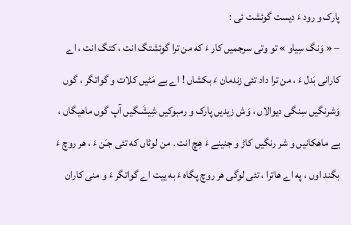پارک و رود ءَ دیست گوئشت ئی :
– « وَنگ سِیاو » تو وتی سرجمیں کار ءَ که من ترا گوئشتگ انت ، کتگ انت ، اے کارانی بَدل ءَ ، من ترا داد تئی زندمان ءَ بکشاں ! اے بے مَٹیں کلات و گواتگر ، گوں وَشرنگیں سِنگی دیوالاں ، وَش زیدیں پارک و رمبوکیں شِیشَـگیں آپ گوں ماهیگاں ، بے ماهکانیں و شر رنگیں کاڑ و جنینے ءَ هِچ انت . من لوٹاں که تئی جـَن ءَ ، هر روچ ءَ بگند اوں ، په اے هاترا ، تئی لوگی هر روچ پگاه ءَ به ییت اے گواتگر ءَ و منی کاران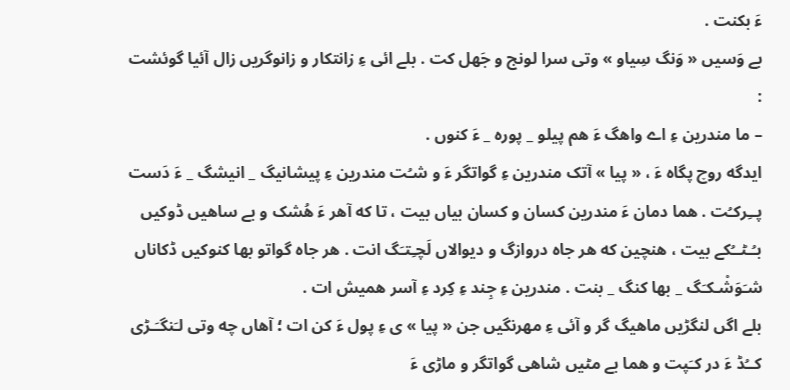ءَ بکنت .
بے وَسیں « وَنگ سِیاو » وتی سرا لونج و جَهل کت . بلے ائی ءِ زانتکار و زانوگریں زال آئیا گوئشت :
– ما مندرین ءِ اے واهگ ءَ هم پیلو _ پوره _ ءَ کنوں .
ایدگه روچ پگاه ءَ ، « پیا » آتک مندرین ءِ گواتگر ءَ و شـُت مندرین ءِ پیشانیگ _ انیشگ _ ءَ دَست پــِرکـُت . هما دمان ءَ مندرین کسان و کسان بیاں بیت ، تا که آهر ءَ هُشک و بے ساهیں ڈوکیں بـُـٹــُکے بیت ، هنچین که هر جاه دروازگ و دیوالاں لَچـِتـَگ انت . هر جاه گواتو بها کنوکیں ڈکاناں شـَوَشْـکـَگ _ بها کنگ _ بنت . مندرین ءِ جِند ءِ کِرد ءِ آسر همیش ات .
بلے اگں لنگڑیں ماهیگ گر و آئی ءِ مهرنگیں جن « پیا » ی ءِ پول ءَ کن ات ؛ آهاں چه وتی لـَنگـَـڑی کــُڈ ءَ در کـَپت و هما بے مٹیں شاهی گواتگر و ماڑی ءَ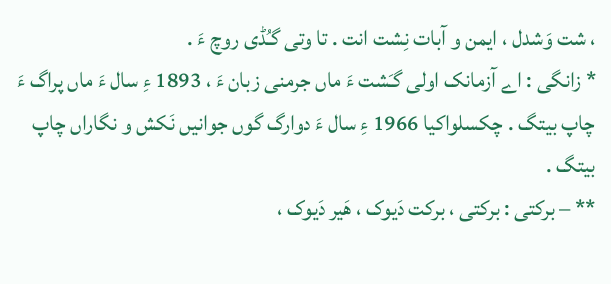، شت وَشدل ، ایمن و آبات نِشت انت . تا وتی گـُڈی روچ ءَ .
* زانگی : اے آزمانک اولی گـَشت ءَ ماں جرمنی زبان ءَ ، 1893 ءِ سال ءَ ماں پراگ ءَ چاپ بیتگ . چکسلواکیا 1966 ءِ سال ءَ دوارگ گوں جوانیں نَکش و نگاراں چاپ بیتگ .
** – برکتی : برکتی ، برکت دَیوک ، هَیر دَیوک ،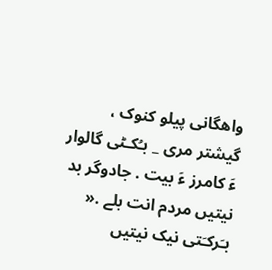واهگانی پیلو کنوک ، گیشتر مری _ بـُکـٹی گالوار ءَ کامرز ءَ بیت . جادوگر بد نیتیں مردم انت بلے .« بـَرکـَتی نیک نیتیں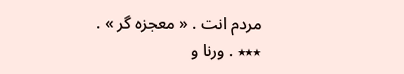مردم انت . « معجزه گر » .
٭٭٭ . ورنا و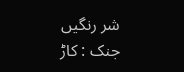شر رنگیں جنک : کاڑ